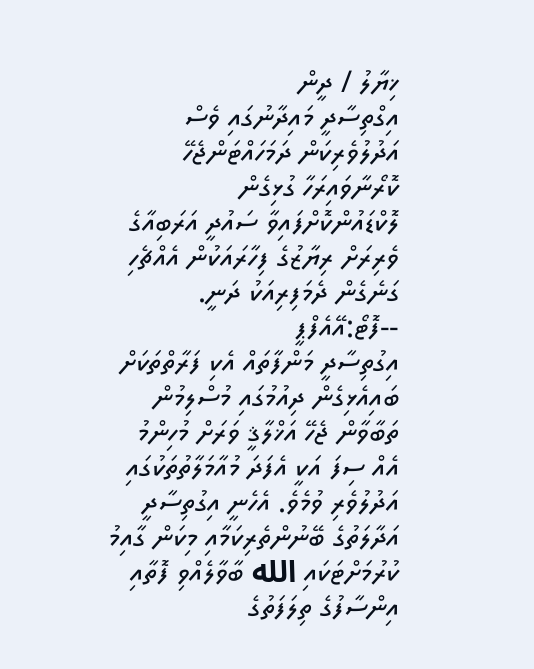ޚިޔާލު / ދީން
އިގްތިސާދީ މައިދާނުގައި ވެސް އަދުލުވެރިކަން ދަމަހައްޓަންޖެހޭ
ކޮރޯނާވައިރަހާ ގުޅިގެން ލޮކްޑައުންކޮށްފައިވާ ސައުދީ އަރަބިއާގެ ވެރިރަށް ރިޔާޒުގެ ފިހާރައަކުން އެއްޗެހި ގަނެގެން ދެމަފިރިއަކު ދަނީ. --ފޮޓޯ:އޭއެފްޕީ
އިގުތިސާދީ މަންފާތައް އެކި ފަރާތްތަކަށް ބައިއެޅިގެން ދިއުމުގައި މުސްލިމުން ތަބާވާން ޖެހޭ އަޚްލާޤީ ވަރަށް މުހިންމު އެއް ސިފަ އަކީ އެފަދަ މުއާމަލާތުތަކުގައި އަދުލުވެރި ވުމެވެ. އެހެނީ އިގުތިސާދީ އަދާލަތުގެ ބޭނުންތެރިކަމާއި މިކަން ގާއިމު ކުރުމަށްޓަކައި الله ބާވާލެއްވި ފޮތާއި އިންސާފުގެ ތިލަފަތުގެ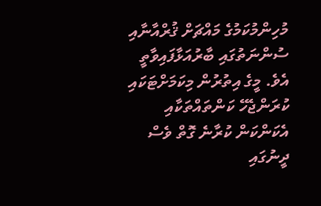މުހިންމުކަމުގެ މައްޗަށް ޤުރްއާނާއި ސުންނަތުގައި ބާރުއަޅާފައިވާތީ އެވެ. މީގެ އިތުރުން މިކަމަށްޓަކައި ކުރަންޖެހޭ ކަންތައްތަކާއި އެކަންކަން ކުރާނެ ގޮތް ވެސް ދީނުގައި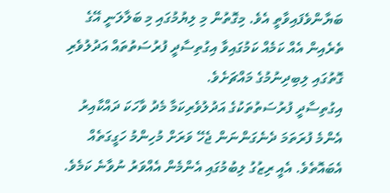ބަޔާންވެފައިވާތީ އެވެ. މިގޮތުން މި ލިޔުމުގައި މި ބަލާލަނީ އޭގެ ތެރެއިން އެއް ކަމެއް ކަމުގައިވާ އިގުތިސާދީ ފުރުސަތުތައް އަދުލުވެރި ގޮތުގައި ލިބިދިނުމުގެ މައްޗަށެވެ.
އިގުތިސާދީ ފުރުސަތުތަކުގެ އަދުލުވެރިކަމާ މެދު ވާހަކަ ދައްކާއިރު އެންމެ ފުރަތަމަ ދެނެގަންނަން ޖެހޭ ވަރަށް މުހިންމު ހަގީގަތެއް އެބައޮތެވެ. އެއީ ރިޒުގު ލިބުމުގައި އެންމެން އެއްވަރު ނުވާނެ ކަމެވެ.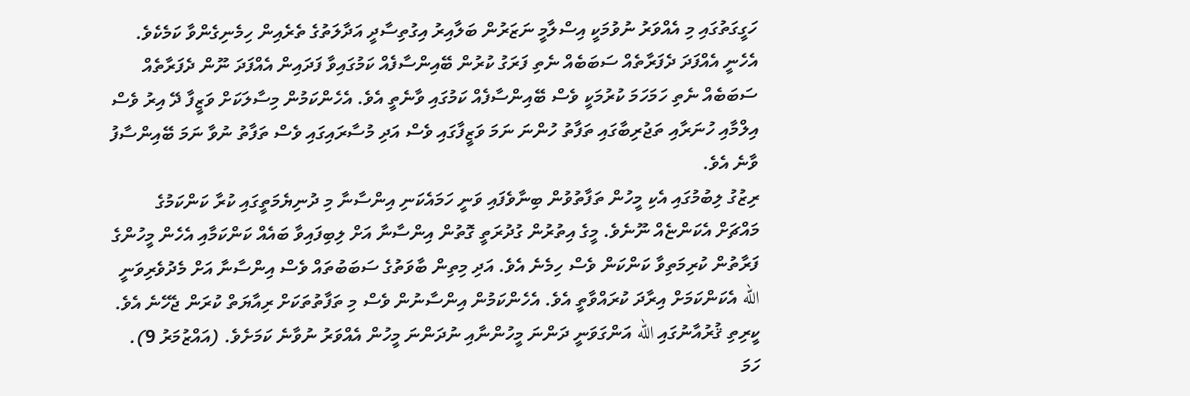ހަގީގަތުގައި މި އެއްވަރު ނުވުމަކީ އިސްލާމީ ނަޒަރުން ބަލާއިރު އިގުތިސާދީ އަދާލަތުގެ ތެރެއިން ހިމެނިގެންވާ ކަމެކެވެ. އެހެނީ އެއްފަދަ ދެފަރާތެއް ސަބަބެއް ނެތި ފަރަގު ކުރުން ބޭއިންސާފެއް ކަމުގައިވާ ފަދައިން އެއްފަދަ ނޫން ދެފަރާތެއް ސަބަބެއް ނެތި ހަމަހަމަ ކުރުމަކީ ވެސް ބޭއިންސާފެއް ކަމުގައި ވާނެތީ އެވެ. އެހެންކަމުން މިސާލަކަށް ވަޒީފާ ދޭ އިރު ވެސް އިލްމާއި ހުނަރާއި ތަޖުރިބާގައި ތަފާތު ހުންނަ ނަމަ ވަޒީފާގައި ވެސް އަދި މުސާރައިގައި ވެސް ތަފާތު ނުވާ ނަމަ ބޭއިންސާފު ވާނެ އެވެ.
ރިޒުގު ލިބުމުގައި އެކި މީހުން ތަފާތުވުން ބިނާވެފައި ވަނީ ހަމައެކަނި އިންސާނާ މި ދުނިޔެމަތީގައި ކުރާ ކަންކަމުގެ މައްޗަށް އެކަންޏެއް ނޫނެވެ. މީގެ އިތުރުން ގުދުރަތީ ގޮތުން އިންސާނާ އަށް ލިބިފައިވާ ބައެއް ކަންކަމާއި އެހެން މީހުންގެ ފަރާތުން ކުރިމަތިވާ ކަންކަން ވެސް ހިމެނެ އެވެ. އަދި މިތިން ބާވަތުގެ ސަބަބުތައް ވެސް އިންސާނާ އަށް މެދުވެރިވަނީ الله އެކަންކަމަށް އިރާދަ ކުރައްވާތީ އެވެ. އެހެންކަމުން އިންސާނުން ވެސް މި ތަފާތުތަކަށް ރިއާޔަތް ކުރަން ޖެހޭނެ އެވެ. ކީރިތި ޤުރުއާނުގައި الله އަންގަވަނީ ދަންނަ މީހުންނާއި ނުދަންނަ މީހުން އެއްވަރު ނުވާނެ ކަމަށެވެ. (އައްޒުމަރު 9). ހަމަ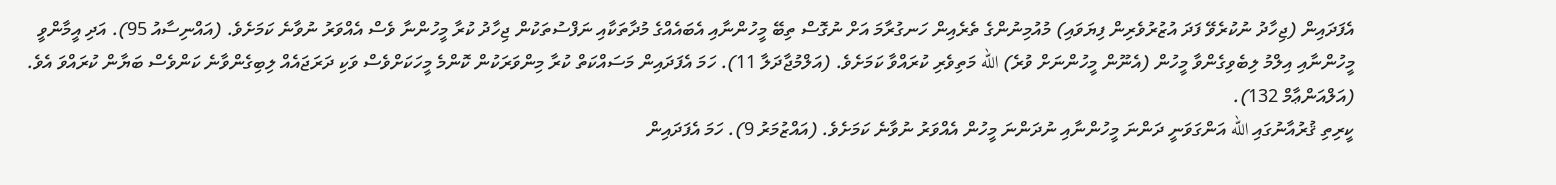އެފަދައިން (ޖިހާދު ނުކުރެވޭ ފަދަ އުޒުރުވެރިން ފިޔަވައި) މުއުމިނުންގެ ތެރެއިން ހަނގުރާމަ އަށް ނުގޮސް ތިބޭ މީހުންނާއި އެބައެއްގެ މުދާތަކާއި ނަފްސުތަކުން ޖިހާދު ކުރާ މީހުންނާ ވެސް އެއްވަރު ނުވާނެ ކަމަށެވެ. (އައްނިސާއު 95). އަދި އީމާންވީ މީހުންނާއި އިލްމު ލިބެވިގެންވާ މީހުން (އެނޫން މީހުންނަށް ވުރެ) الله މަތިވެރި ކުރައްވާ ކަމަށެވެ. (އަލްމުޖާދަލާ 11). ހަމަ އެފަދައިން މަސައްކަތް ކުރާ މިންވަރަކުން ކޮންމެ މީހަކަށްވެސް ވަކި ދަރަޖައެއް ލިބިގެންވާނެ ކަންވެސް ބަޔާން ކުރައްވަ އެވެ. (އަލްއަންޢާމް 132).
ކީރިތި ޤުރުއާނުގައި الله އަންގަވަނީ ދަންނަ މީހުންނާއި ނުދަންނަ މީހުން އެއްވަރު ނުވާނެ ކަމަށެވެ. (އައްޒުމަރު 9). ހަމަ އެފަދައިން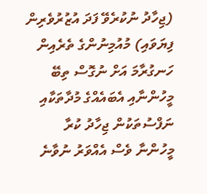(ޖިހާދު ނުކުރެވޭ ފަދަ އުޒުރުވެރިން ފިޔަވައި) މުއުމިނުންގެ ތެރެއިން ހަނގުރާމަ އަށް ނުގޮސް ތިބޭ މީހުންނާއި އެބައެއްގެ މުދާތަކާއި ނަފްސުތަކުން ޖިހާދު ކުރާ މީހުންނާ ވެސް އެއްވަރު ނުވާނެ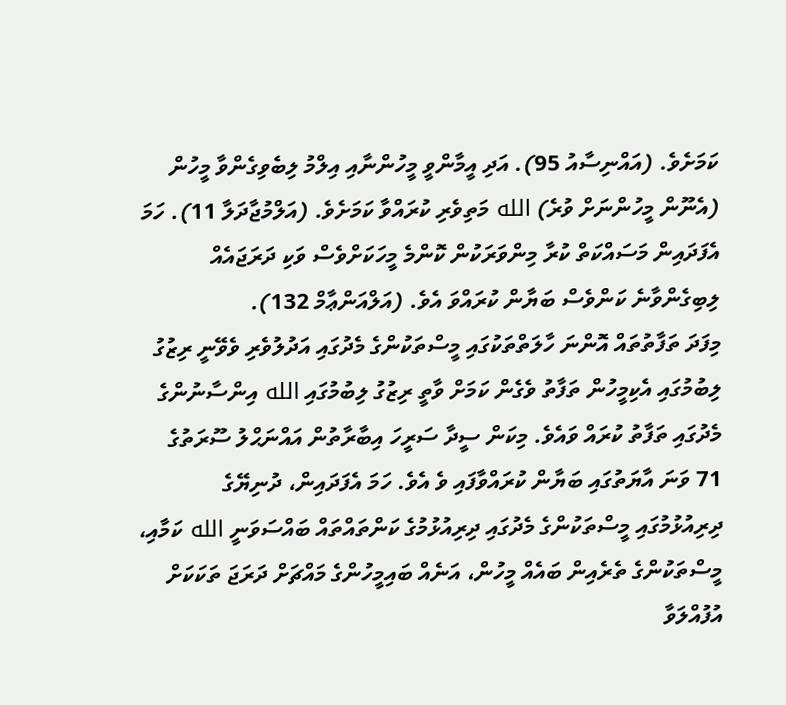ކަމަށެވެ. (އައްނިސާއު 95). އަދި އީމާންވީ މީހުންނާއި އިލްމު ލިބެވިގެންވާ މީހުން (އެނޫން މީހުންނަށް ވުރެ) الله މަތިވެރި ކުރައްވާ ކަމަށެވެ. (އަލްމުޖާދަލާ 11). ހަމަ އެފަދައިން މަސައްކަތް ކުރާ މިންވަރަކުން ކޮންމެ މީހަކަށްވެސް ވަކި ދަރަޖައެއް ލިބިގެންވާނެ ކަންވެސް ބަޔާން ކުރައްވަ އެވެ. (އަލްއަންޢާމް 132).
މިފަދަ ތަފާތުތައް އޮންނަ ހާލަތްތަކުގައި މީސްތަކުންގެ މެދުގައި އަދުލުވެރި ވެވޭނީ ރިޒުގު ލިބުމުގައި އެކިމީހުން ތަފާތު ވެގެން ކަމަށް ވާތީ ރިޒުގު ލިބުމުގައި الله އިންސާނުންގެ މެދުގައި ތަފާތު ކުރައް ވައެވެ. މިކަން ސީދާ ސަރީހަ އިބާރާތުން އައްނަޙްލު ސޫރަތުގެ 71 ވަނަ އާޔަތުގައި ބަޔާން ކުރައްވާފައި ވެ އެވެ. ހަމަ އެފަދައިން، ދުނިޔޭގެ ދިރިއުޅުމުގައި މީސްތަކުންގެ މެދުގައި ދިރިއުޅުމުގެ ކަންތައްތައް ބައްސަވަނީ الله ކަމާއި، މީސްތަކުންގެ ތެރެއިން ބައެއް މީހުން، އަނެއް ބައިމީހުންގެ މައްޗަށް ދަރަޖަ ތަކަކަށް އުފުއްލަވާ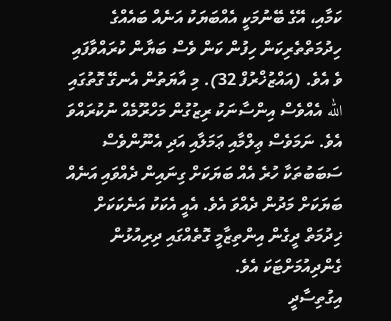ކަމާއި، އޭގެ ބޭނުމަކީ އެއްބަޔަކު އަނެއް ބައެއްގެ ހިދުމަތްތެރިކަން ހިފުން ކަން ވެސް ބަޔާން ކުރައްވާފައި ވެ އެވެ. (އައްޒުޚްރުފް 32). މި އާޔަތުން އެނގޭ ގޮތުގައި الله އެއްވެސް އިންސާނަކު ރިޒުގުން މަހްރޫމެއް ނުކުރައްވަ އެވެ. ނަމަވެސް ޢިލްމާއި ޢަމަލާއި އަދި އެނޫންވެސް ސަބަބުތަކާ ހުރެ އެއް ބަޔަކަށް ގިނައިން ދެއްވައި އަނެއް ބަޔަކަށް މަދުން ދެއްވަ އެވެ. އެއީ އެކަކު އަނެކަކަށް ޚިދުމަތް ދީގެން އިންތިޒާމީ ގޮތެއްގައި ދިރިއުޅުން ގެންދިއުމަށްޓަކަ އެވެ.
އިގުތިސާދީ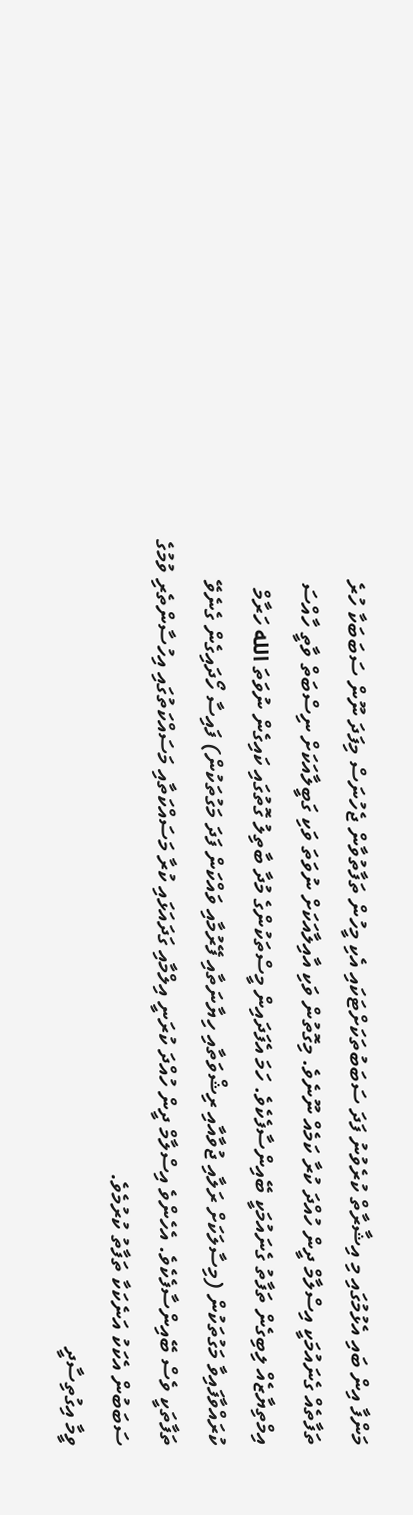މަންފާ އިން ބައި އެޅުމުގައި މި އިޝާރާތް ކުރެވުނު ފަދަ ސަބަބުތަކަށްޓަކައި އެކި މީހުން ތަފާތުވާން ޖެހުނަސް މިފަދަ ނޫން ސަބަބަކާ ހުރެ ތަފާތެއް ގެނައުމަކީ އިސްލާމް ދީން ހުއްދަ ކުރާ ކަމެއް ނޫނެވެ. މިގޮތުން ވަކި އާއިލާއަކަށް ނުވަތަ ވަކި ގަބީލާއަކަށް ނިސްބަތް ވާތީ ހާއްސަ އިމްތިޔާޒެއް ލިބިގެން ތަފާތު ގެނައުމަކީ ބޭއިންސާފެކެވެ. ހަމަ އެފަދައިން މީސްތަކުންގެ މުދާ ބާތިލު ގޮތުގައި ކައިގެން ނުވަތަ الله ހަރާމް ކުރައްވާފައިވާ މަގުތަކުން (މިސާލަކަށް ރަލާއި ޖުވާއާއި ރިޝްވަތާއި ހިޔާނަތާއި ފޭރުމާއި ވައްކަން ފަދަ މަގުތަކުން) ފައިސާ ހޯދައިގެން ގެނެވޭ ތަފާތަކީ ވެސް ބޭއިންސާފެކެވެ. އެހެންވެ އިސްލާމް ދީން ހުއްދަ ކުރަނީ އިލްމާއި ގަދައަޅައި ކުރާ މަސައްކަތާއި މަސައްކަތުގައި އިހުސާންތެރި ވުމުގެ ސަބަބުން އެކަކު އަނެކަކާ ތަފާތު ކުރުމެވެ.
ވީމާ އިގުތިސާދީ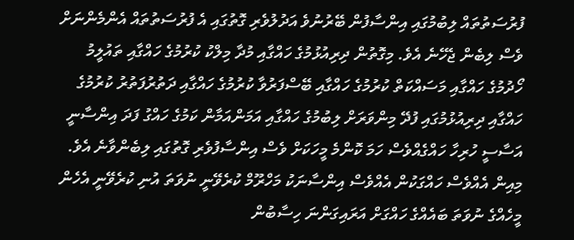ފުރުސަތުތައް ލިބުމުގައި އިންސާފުން ބޭރުނުވެ އަދުލުވެރި ގޮތުގައި އެ ފުރުސަތުތައް އެންމެންނަށް ވެސް ލިބެން ޖެހޭނެ އެވެ. މިގޮތުން ދިރިއުޅުމުގެ ހައްގާއި މުދާ މިލްކު ކުރުމުގެ ހައްގާއި ތައުލީމު ހޯދުމުގެ ހައްގާއި މަސައްކަތް ކުރުމުގެ ހައްގާއި ބޭސްފަރުވާ ކުރުމުގެ ހައްގާއި ދަތުރުފަތުރު ކުރުމުގެ ހައްގާއި ދިރިއުޅުމުގައި ފުދޭ މިންވަރަށް ލިބުމުގެ ހައްގާއި އަމަންއަމާން ކަމުގެ ހައްގު ފަދަ އިންސާނީ އަސާސީ ހުރިހާ ހައްގެއްވެސް ހަމަ ކޮންމެ މީހަކަށް ވެސް އިންސާފުވެރި ގޮތުގައި ލިބެންވާނެ އެވެ. މިއިން އެއްވެސް ހައްގަކުން އެއްވެސް އިންސާނަކު މަހްރޫމް ކުރެވޭނީ ނުވަތަ އުނި ކުރެވޭނީ އެހެން މީހެއްގެ ނުވަތަ ބައެއްގެ ހައްގަށް އަރައިގަންނަ ހިސާބުން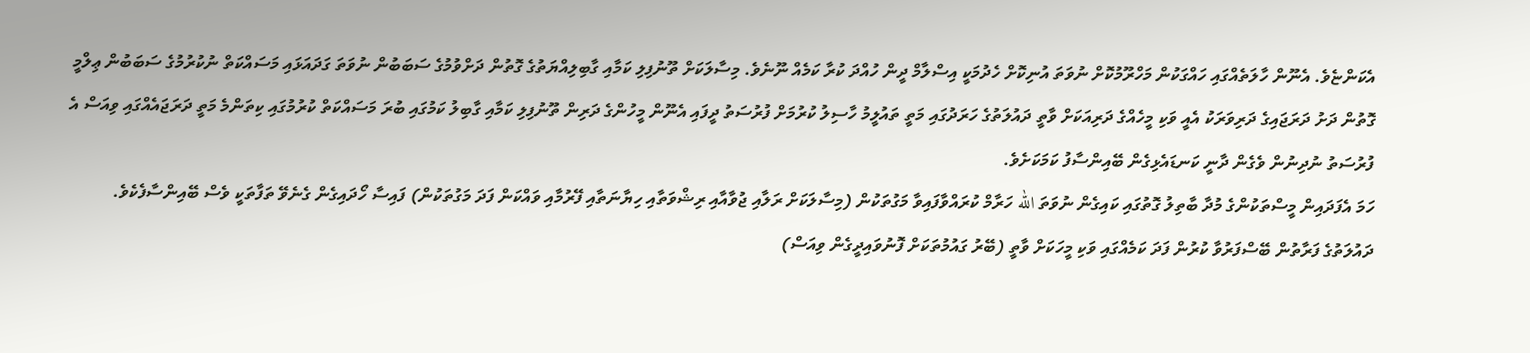އެކަންޏެވެ. އެނޫން ހާލަތެއްގައި ހައްގަކުން މަހްރޫމުކޮށް ނުވަތަ އުނިކޮށް ހެދުމަކީ އިސްލާމް ދީން ހުއްދަ ކުރާ ކަމެއް ނޫނެވެ. މިސާލަކަށް ތޫނުފިލި ކަމާއި ގާބިލިއްޔަތުގެ ގޮތުން ދަށްވުމުގެ ސަބަބުން ނުވަތަ ގަދައަޅައި މަސައްކަތް ނުކުރުމުގެ ސަބަބުން ޢިލްމީ ގޮތުން ދަށު ދަރަޖައިގެ ދަރިވަރަކު އެއީ ވަކި މީހެއްގެ ދަރިއަކަށް ވާތީ ދައުލަތުގެ ހަރަދުގައި މަތީ ތައުލީމު ހާސިލު ކުރުމަށް ފުރުސަތު ދީފައި އެނޫން މީހުންގެ ދަރިން ތޫނުފިލި ކަމާއި ގާބިލު ކަމުގައި ބުރަ މަސައްކަތް ކުރުމުގައި ކިތަންމެ މަތީ ދަރަޖައެއްގައި ވިއަސް އެ ފުރުސަތު ނުދިނުން ވެގެން ދާނީ ކަނޑައެޅިގެން ބޭއިންސާފު ކަމަކަށެވެ.
ހަމަ އެފަދައިން މީސްތަކުންގެ މުދާ ބާތިލު ގޮތުގައި ކައިގެން ނުވަތަ الله ހަރާމް ކުރައްވާފައިވާ މަގުތަކުން (މިސާލަކަށް ރަލާއި ޖުވާއާއި ރިޝްވަތާއި ހިޔާނަތާއި ފޭރުމާއި ވައްކަން ފަދަ މަގުތަކުން) ފައިސާ ހޯދައިގެން ގެނެވޭ ތަފާތަކީ ވެސް ބޭއިންސާފެކެވެ.
ދައުލަތުގެ ފަރާތުން ބޭސްފަރުވާ ކުރުން ފަދަ ކަމެއްގައި ވަކި މީހަކަށް ވާތީ (ބޭރު ގައުމުތަކަށް ފޮނުވައިދީގެން ވިއަސް)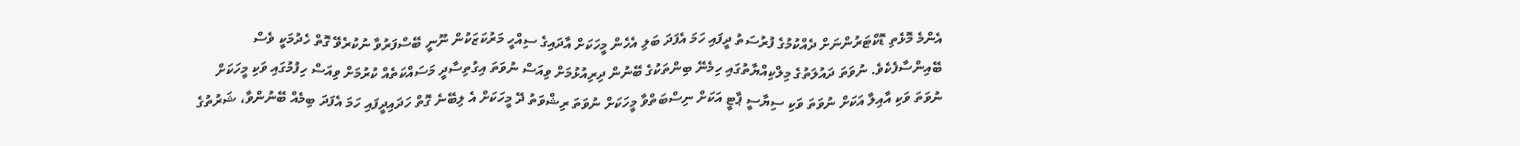އެންމެ މޮޅެތި ޑޮކްޓަރުންނަށް ދެއްކުމުގެ ފުރުސަތު ދީފައި ހަމަ އެފަދަ ބަލި އެހެން މީހަކަށް އާދައިގެ ސިއްހީ މަރުކަޒަކުން ނޫނީ ބޭސްފަރުވާ ނުކުރެވޭ ގޮތް ހެދުމަކީ ވެސް ބޭއިންސާފެކެވެ. ނުވަތަ ދައުލަތުގެ މިލްކިއްޔާތުގައި ހިމެނޭ ބިންތަކުގެ ބޭނުން ދިރިއުޅުމަށް ވިއަސް ނުވަތަ އިގުތިސާދީ މަސައްކަތެއް ކުރުމަށް ވިއަސް ހިފުމުގައި ވަކި މީހަކަށް ނުވަތަ ވަކި އާއިލާ އަކަށް ނުވަތަ ވަކި ސިޔާސީ ޕާޓީ އަކަށް ނިސްބަތްވާ މީހަކަށް ނުވަތަ ރިޝްވަތު ދޭ މީހަކަށް އެ ލިބޭނެ ގޮތް ހަދައިދީފައި ހަމަ އެފަދަ ބިމެއް ބޭނުންވާ، ޝަރުތުގެ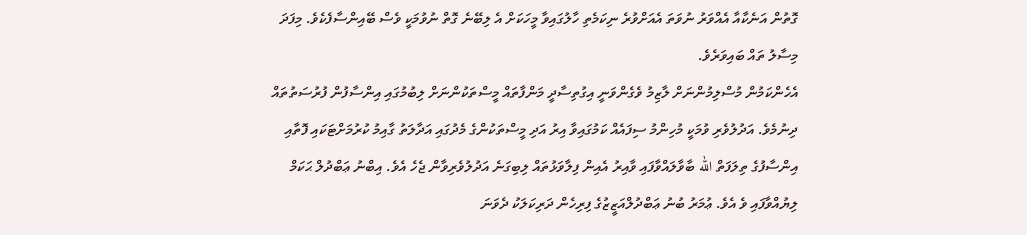ގޮތުން އަނެކާއާ އެއްވަރު ނުވަތަ އެއަށްވުރެ ނިކަމެތި ހާލުގައިވާ މީހަކަށް އެ ލިބޭނެ ގޮތް ނުވުމަކީ ވެސް ބޭއިންސާފެކެވެ. މިފަދަ މިސާލު ތައް ބައިވަރެވެ.
އެހެންކަމުން މުސްލިމުންނަށް ލާޒިމު ވެގެންވަނީ އިގުތިސާދީ މަންފާތައް މީސްތަކުންނަށް ލިބުމުގައި އިންސާފުން ފުރުސަތުތައް ދިނުމެވެ. އަދުލުވެރި ވުމަކީ މުހިންމު ސިފައެއް ކަމުގައިވާ އިރު އަދި މީސްތަކުންގެ މެދުގައި އަދާލަތު ގާއިމު ކުރުމަށްޓަކައި ފޮތާއި އިންސާފުގެ ތިލަފަތް الله ބާވާލައްވާފައި ވާއިރު އެއިން ފިލާވަޅުތައް ލިބިގަނެ އަދުލުވެރިވާން ޖެހެ އެވެ. އިބްނު ޢަބްދުލް ޙަކަމް ލިޔުއްވާފައި ވެ އެވެ. ޢުމަރު ބުނު ޢަބްދުލްއަޒީޒުގެ ފިރިހެން ދަރިކަލަކު ދެވަނަ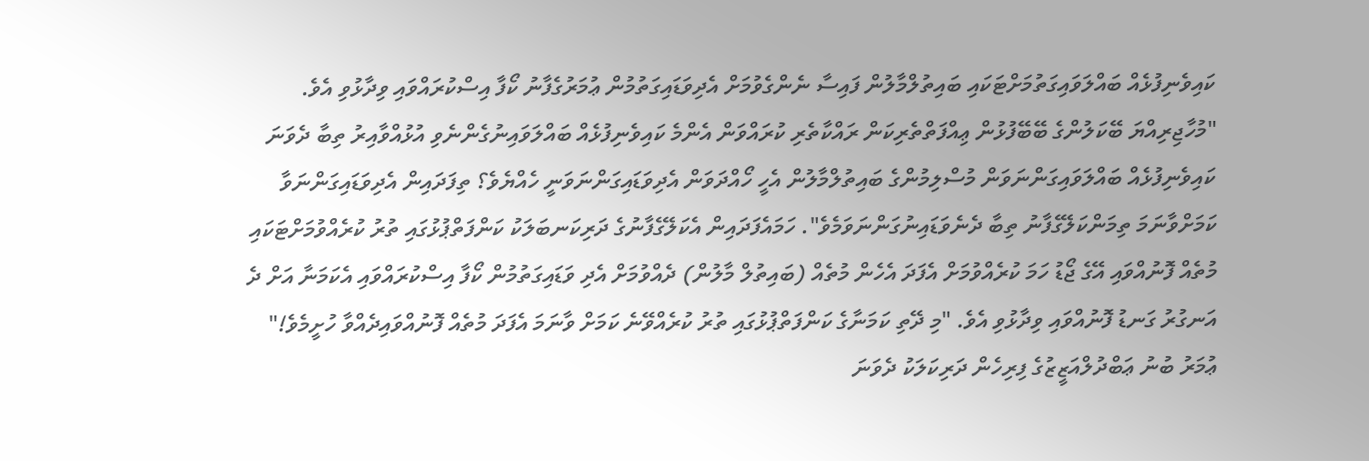ކައިވެނިފުޅެއް ބައްލަވައިގަތުމަށްޓަކައި ބައިތުލްމާލުން ފައިސާ ނެންގެވުމަށް އެދިވަޑައިގަތުމުން ޢުމަރުގެފާނު ކޯފާ އިސްކުރައްވައި ވިދާޅުވި އެވެ. "މުހާޖިރިއްޔަ ބޭކަލުންގެ ބޭބޭފުޅުން ޢިއްފަތްތެރިކަން ރައްކާތެރި ކުރައްވަން އެންމެ ކައިވެނިފުޅެއް ބައްލަވައިނުގެންނެވި އުޅުއްވާއިރު ތިބާ ދެވަނަ ކައިވެނިފުޅެއް ބައްލަވައިގަންނަވަން މުސްލިމުންގެ ބައިތުލްމާލުން އެހީ ހޯއްދަވަން އެދިވަޑައިގަންނަވަނީ ހެއްޔެވެ؟ ތިފަދައިން އެދިވަޑައިގަންނަވާ ކަމަށްވާނަމަ ތިމަންކަލޭގެފާނު ތިބާ ދެނެވަޑައިނުގަންނަވަމެވެ". ހަމައެފަދައިން އެކަލޭގެފާނުގެ ދަރިކަނބަލަކު ކަންފަތްޕުޅުގައި ތުރު ކުރެއްވުމަށްޓަކައި މުތެއް ފޮނުއްވައި އޭގެ ޖޯޑު ހަމަ ކުރެއްވުމަށް އެފަދަ އެހެން މުތެއް (ބައިތުލް މާލުން) ދެއްވުމަށް އެދި ވަޑައިގަތުމުން ކޯފާ އިސްކުރައްވައި އެކަމަނާ އަށް ދެ އަނގުރު ގަނޑު ފޮނުއްވައި ވިދާޅުވި އެވެ. "މި ދޭތި ކަމަނާގެ ކަންފަތްޕުޅުގައި ތުރު ކުރެއްވޭނެ ކަމަށް ވާނަމަ އެފަދަ މުތެއް ފޮނުއްވައިދެއްވާ ހުށީމެވެ!"
ޢުމަރު ބުނު ޢަބްދުލްއަޒީޒުގެ ފިރިހެން ދަރިކަލަކު ދެވަނަ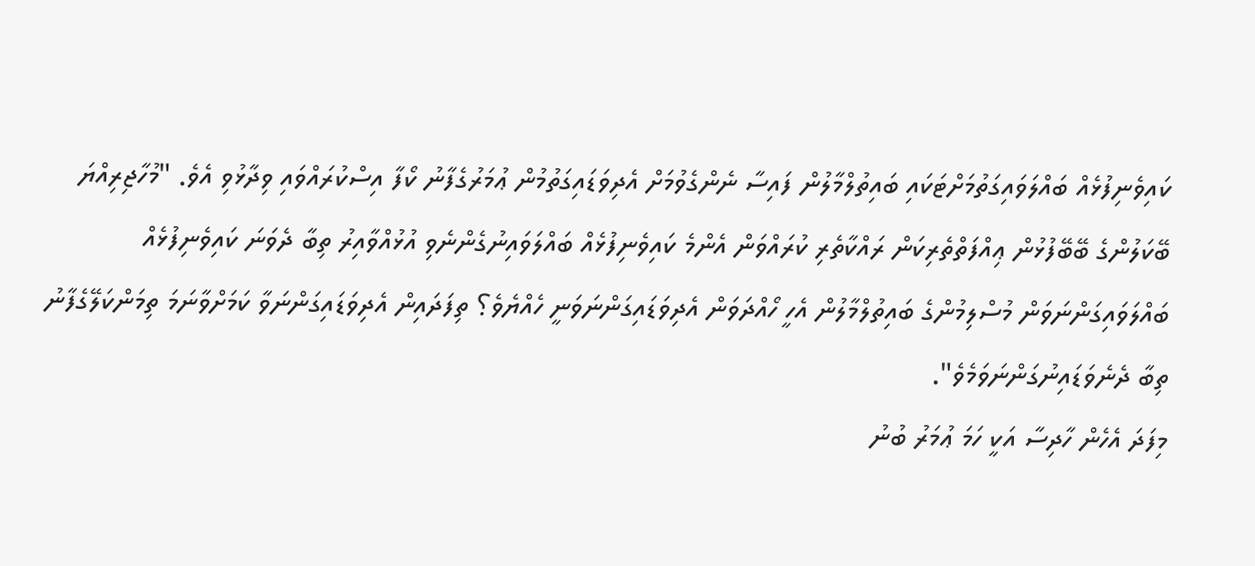ކައިވެނިފުޅެއް ބައްލަވައިގަތުމަށްޓަކައި ބައިތުލްމާލުން ފައިސާ ނެންގެވުމަށް އެދިވަޑައިގަތުމުން ޢުމަރުގެފާނު ކޯފާ އިސްކުރައްވައި ވިދާޅުވި އެވެ. "މުހާޖިރިއްޔަ ބޭކަލުންގެ ބޭބޭފުޅުން ޢިއްފަތްތެރިކަން ރައްކާތެރި ކުރައްވަން އެންމެ ކައިވެނިފުޅެއް ބައްލަވައިނުގެންނެވި އުޅުއްވާއިރު ތިބާ ދެވަނަ ކައިވެނިފުޅެއް ބައްލަވައިގަންނަވަން މުސްލިމުންގެ ބައިތުލްމާލުން އެހީ ހޯއްދަވަން އެދިވަޑައިގަންނަވަނީ ހެއްޔެވެ؟ ތިފަދައިން އެދިވަޑައިގަންނަވާ ކަމަށްވާނަމަ ތިމަންކަލޭގެފާނު ތިބާ ދެނެވަޑައިނުގަންނަވަމެވެ".
މިފަދަ އެހެން ހާދިސާ އަކީ ހަމަ ޢުމަރު ބުނު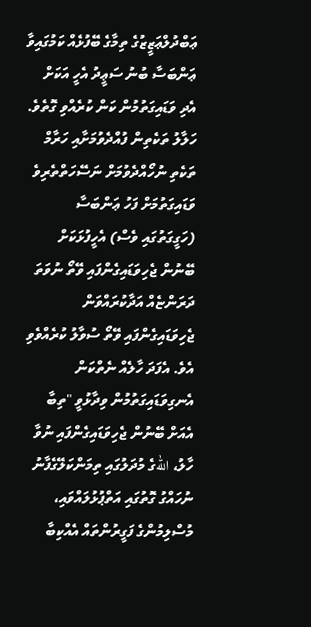ޢަބްދުލްޢަޒީޒުގެ ތިމާގެ ބޭފުޅެއް ކަމުގައިވާ ޢަންބަސާ ބުނު ސަޢީދު އެހީ އަކަށް އެދި ވަޑައިގަތުމުން ކަން ކުރެއްވި ގޮތެވެ. ހަލާލު ތަކެތިން ފުއްދެވުމަށާއި ހަރާމް ތަކެތި ނުހޯއްދެވުމަށް ނަސޭހަތްތެރިވެ ވަޑައިގަތުމަށް ފަހު ޢަންބަސާ (ހަގީގަތުގައި ވެސް) އެހީފުޅަކަށް ބޭނުން ޖެހިވަޑައިގެންފައި ވޭތޯ ނުވަތަ ދަރަންޏެއް އަދާކުރައްވަން ޖެހިވަޑައިގެންފައި ވޭތޯ ސުވާލު ކުރެއްވެވި އެވެ. އެފަދަ ހާލެއް ނެތްކަން އެނގިވަޑައިގަތުމުން ވިދާޅުވީ "ތިބާ އެއަށް ބޭނުން ޖެހިވަޑައިގެންފައި ނުވާ ހާލު، اللهގެ މުދަލުގައި ތިމަންކަލޭގެފާނު ނުހައްގު ގޮތުގައި އަތްޕުޅުލައްވައި، މުސްލިމުންގެ ފަގީރުންތައް އެއްކިބާ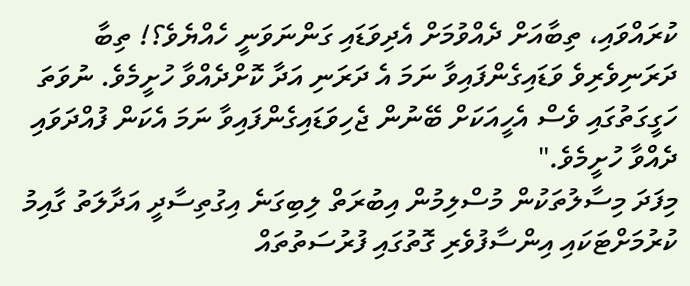ކުރައްވައި، ތިބާއަށް ދެއްވުމަށް އެދިވަޑައި ގަންނަވަނީ ހެއްޔެވެ؟! ތިބާ ދަރަނިވެރިވެ ވަޑައިގެންފައިވާ ނަމަ އެ ދަރަނި އަދާ ކޮށްދެއްވާ ހުށީމެވެ. ނުވަތަ ހަގީގަތުގައި ވެސް އެހީއަކަށް ބޭނުން ޖެހިވަޑައިގެންފައިވާ ނަމަ އެކަން ފުއްދަވައި ދެއްވާ ހުށީމެވެ."
މިފަދަ މިސާލުތަކުން މުސްލިމުން އިބުރަތް ލިބިގަނެ އިގުތިސާދީ އަދާލަތު ގާއިމު ކުރުމަށްޓަކައި އިންސާފުވެރި ގޮތުގައި ފުރުސަތުތައް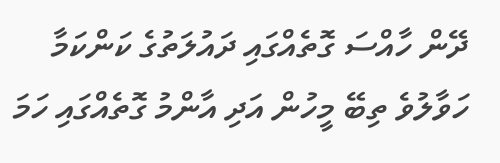ދޭން ހާއްސަ ގޮތެއްގައި ދައުލަތުގެ ކަންކަމާ ހަވާލުވެ ތިބޭ މީހުން އަދި އާންމު ގޮތެއްގައި ހަމަ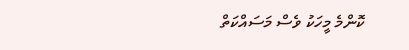ކޮންމެ މީހަކު ވެސް މަސައްކަތް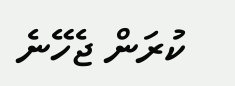ކުރަން ޖެހޭނެ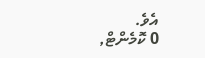އެވެ.
0 ކޮމެންޓް,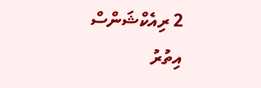2 ރިއެކްޝަންސް
އިތުރު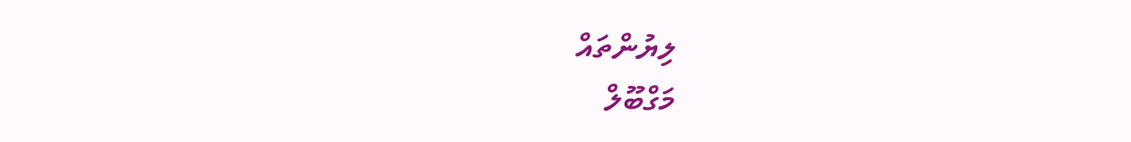ލިޔުންތައް
މަގްބޫލް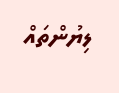ލިޔުންތައް